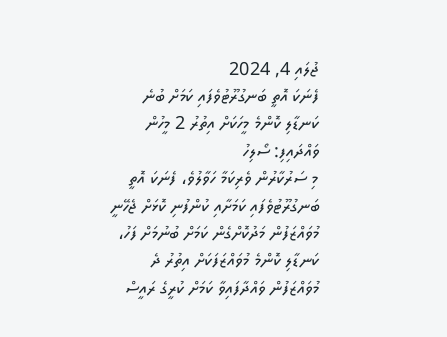ޖުލައި 4, 2024
ފެނަކަ އޮތީ ބަނގުރޫޓުވެފައި ކަމަށް ބުނެ ކަނޑާލި ކޮންމެ މީހަކަށް އިތުރު 2 މީހުން ވައްދައިފި: ސޯލިހު
މި ސަރުކާރުން ވެރިކަމާ ހަވާލުވެ، ފެނަކަ އޮތީ ބަނގުރޫޓުވެފައި ކަމަށާއި ކުންފުނި ކޮޅަށް ޖެހޭނީ މުވައްޒަފުން މަދުކޮށްގެން ކަމަށް ބުނުމަށް ފަހު، ކަނޑާލި ކޮންމެ މުވައްޒަފަކަށް އިތުރު ދެ މުވައްޒަފުން ވައްދާފައިވާ ކަމަށް ކުރީގެ ރައީސް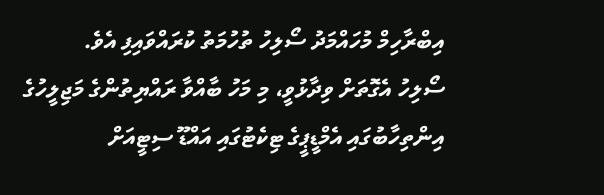އިބްރާހިމް މުހައްމަދު ސޯލިހު ތުހުމަތު ކުރައްވައިފި އެވެ.
ސޯލިހު އެގޮތަށް ވިދާޅުވީ، މި މަހު ބާއްވާ ރައްޔިތުންގެ މަޖިލީހުގެ އިންތިހާބުގައި އެމްޑީޕީގެ ޓިކެޓުގައި އައްޑޫ ސިޓީއަށް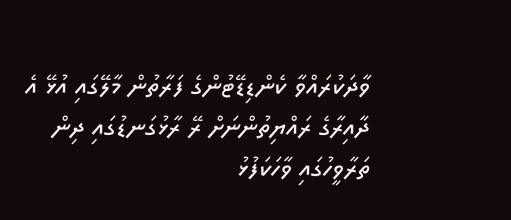ވާދަކުރައްވާ ކެންޑިޑޭޓުންގެ ފަރާތުން މާލޭގައި އުޅޭ އެ ދާއިރާގެ ރައްޔިތުންނަށް ރޭ ރާޅުގަނޑުގައި ދިން ތަރާވީހުގައި ވާހަކަފުޅު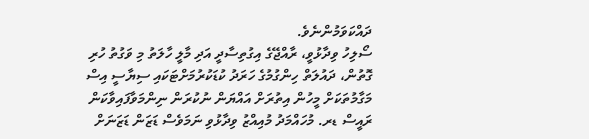ދައްކަވަމުންނެވެ.
ސޯލިހު ވިދާޅުވީ، ރާއްޖޭގެ އިގުތިސާދީ އަދި މާލީ ހާލަތު މި ވަގުތު ހުރި ގޮތުން، ދައުލަތް ހިންގުމުގެ ހަރަދު ކުޑަކުރުމަށްޓަކައި ސިޔާސީ އިސް މަގާމުތަކަށް މީހުން އިތުރަށް އައްޔަން ނުކުރަން ނިންމަވާފައިވާކަން ރައީސް ޑރ. މުހައްމަދު މުއިއްޒު ވިދާޅުވި ނަމަވެސް ޑަޒަން ޑަޒަނަށް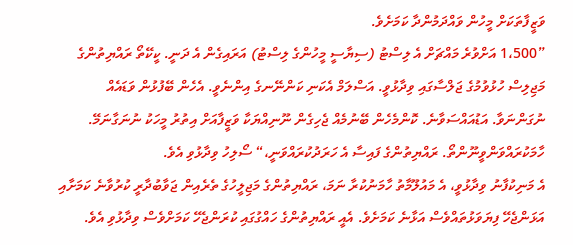ވަޒީފާތަކަށް މީހުން ވައްދަމުންދާ ކަމަށެވެ.
”1،500 އަށްވުރެ މައްޗަށް އެ ލިސްޓު (ސިޔާސީ މީހުންގެ ލިސްޓު) އަރައިގެން އެ ދަނީ. ކީކޭތޯ ރައްޔިތުންގެ މަޖިލިސް ހުޅުވުމުގެ ޖަލްސާގައި ވިދާޅުވީ. އަސްލަމް އެކަނި ކަންނޭނގެ އިންނެވީ. އެހެން ބޭފުޅުން ވަޑައެއް ނުގަންނަވާ. އަޑުއައްސަވާނެ. ކޮންމެހެން ބޭނުމެއް ޖެހިގެން ނޫނިއްޔަކާ ވަޒީފާއަށް އިތުރު މީހަކު ނުނަގާނަމޭ. ހާމަކުރައްވަންވީނޫންތޯ. ރައްޔިތުންގެ ފައިސާ އެ ހަރަދުކުރައްވަނީ،“ ސޯލިހު ވިދާޅުވި އެވެ.
އެ މަނިކުފާނު ވިދާޅުވީ، އެ މައުލޫމާތު ހާމަނުކުރާ ނަމަ، ރައްޔިތުންގެ މަޖިލީހުގެ ތެރެއިން ޖަވާބުދާރީ ކުރުވާނެ ކަމަށާއި އަޅަންޖެހޭ ފިޔަވަޅުތައްވެސް އަޅާނެ ކަމަށެވެ. އެއީ ރައްޔިތުންގެ ހައްގުގައި ކުރަންޖެހޭ ކަމަށްވެސް ވިދާޅުވި އެވެ.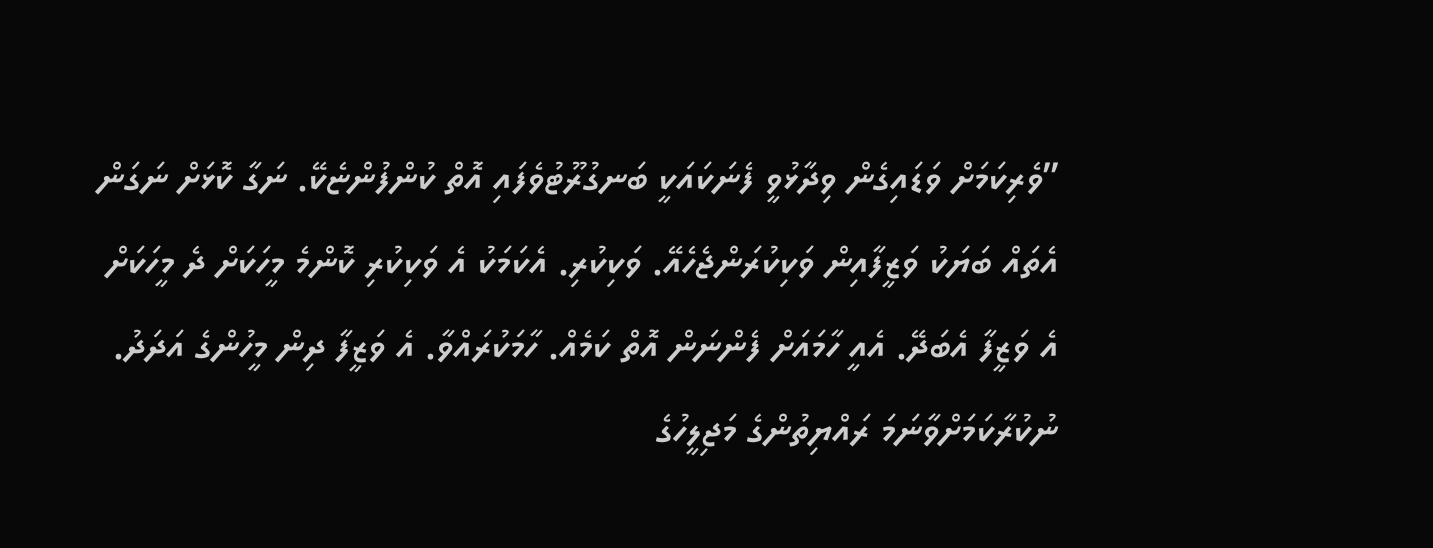”ވެރިކަމަށް ވަޑައިގެން ވިދާޅުވީ ފެނަކައަކީ ބަނގުރޫޓުވެފައި އޮތް ކުންފުންޏެކޭ. ނަގާ ކޮޅަށް ނަގަން އެތައް ބަޔަކު ވަޒީފާއިން ވަކިކުރަންޖެހެއޭ. ވަކިކުރި. އެކަމަކު އެ ވަކިކުރި ކޮންމެ މީހަކަށް ދެ މީހަކަށް އެ ވަޒީފާ އެބަދޭ. އެއީ ހާމައަށް ފެންނަން އޮތް ކަމެއް. ހާމަކުރައްވާ. އެ ވަޒީފާ ދިން މީހުންގެ އަދަދު. ނުކުރާކަމަށްވާނަމަ ރައްޔިތުންގެ މަޖިލީހުގެ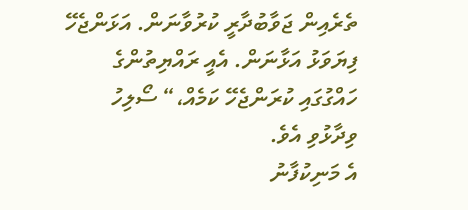ތެރެއިން ޖަވާބުދާރީ ކުރުވާނަން. އަޅަންޖެހޭ ފިޔަވަޅު އަޅާނަން. އެއީ ރައްޔިތުންގެ ހައްގުގައި ކުރަންޖެހޭ ކަމެއް،“ ސޯލިހު ވިދާޅުވި އެވެ.
އެ މަނިކުފާނު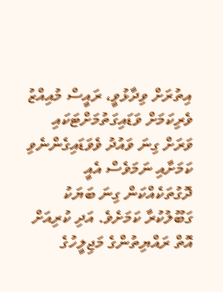އިތުރަށް ވިދާޅުވީ، ރައީސް މުއިއްޒު ވެރިކަމަށް ވަޑައިގަތުމަށްޓަކައި ވަރަށް ގިނަ ވައުދު ވެވަޑައިގެންނެވި ކަމަށާއި ނަމަވެސް އެއީ ދޮގުތަކެއްކަން ގިނަ ބަޔަކު ގަބޫލުކުރާ ކަމަށެވެ. އަދި ކުރިއަށް އޮތް ރައްޔިތުންގެ މަޖިލީހުގެ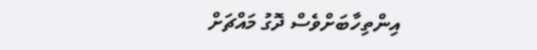އިންތިހާބަށްވެސް ދޮގު މައްޗަށް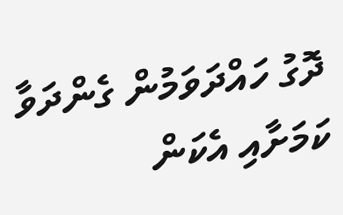ދޮގު ހައްދަވަމުން ގެންދަވާ ކަމަށާއި އެކަން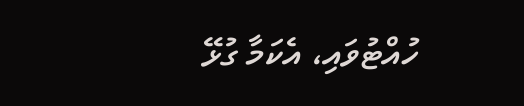ހުއްޓުވައި، އެކަމާ ގުޅޭ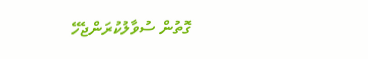ގޮތުން ސުވާލުކުރަންޖެހޭ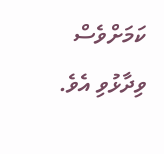ކަމަށްވެސް ވިދާޅުވި އެވެ.